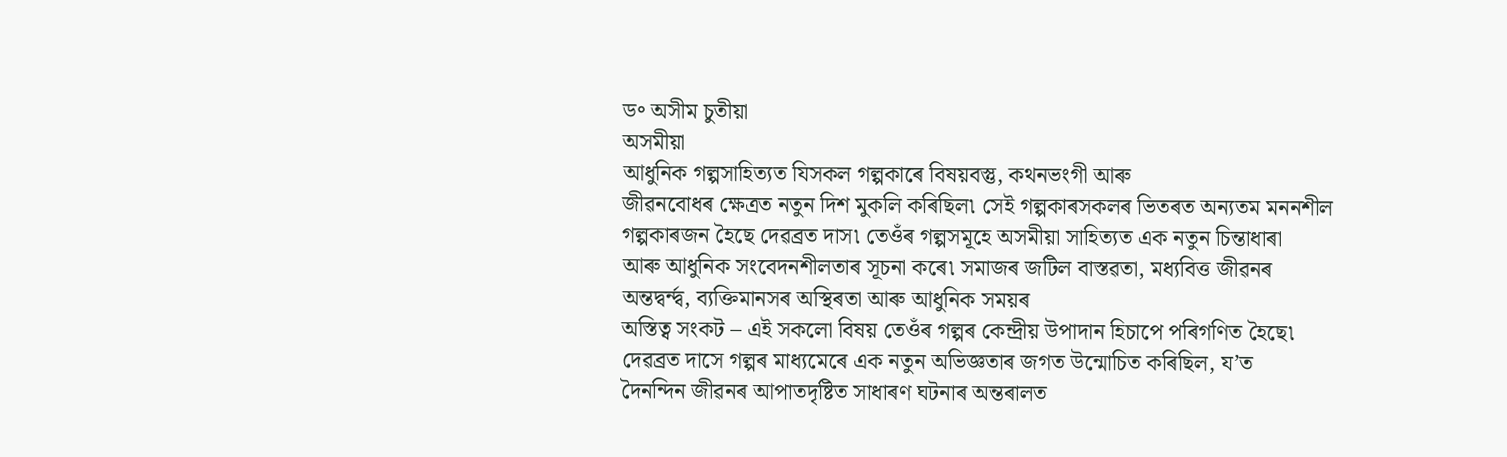ড॰ অসীম চুতীয়া
অসমীয়া
আধুনিক গল্পসাহিত্যত যিসকল গল্পকাৰে বিষয়বস্তু, কথনভংগী আৰু
জীৱনবোধৰ ক্ষেত্ৰত নতুন দিশ মুকলি কৰিছিল৷ সেই গল্পকাৰসকলৰ ভিতৰত অন্যতম মননশীল
গল্পকাৰজন হৈছে দেৱব্ৰত দাস৷ তেওঁৰ গল্পসমূহে অসমীয়া সাহিত্যত এক নতুন চিন্তাধাৰা
আৰু আধুনিক সংবেদনশীলতাৰ সূচনা কৰে৷ সমাজৰ জটিল বাস্তৱতা, মধ্যবিত্ত জীৱনৰ
অন্তদ্বৰ্ন্দ্ব, ব্যক্তিমানসৰ অস্থিৰতা আৰু আধুনিক সময়ৰ
অস্তিত্ব সংকট – এই সকলো বিষয় তেওঁৰ গল্পৰ কেন্দ্ৰীয় উপাদান হিচাপে পৰিগণিত হৈছে৷
দেৱব্ৰত দাসে গল্পৰ মাধ্যমেৰে এক নতুন অভিজ্ঞতাৰ জগত উন্মোচিত কৰিছিল, য’ত
দৈনন্দিন জীৱনৰ আপাতদৃষ্টিত সাধাৰণ ঘটনাৰ অন্তৰালত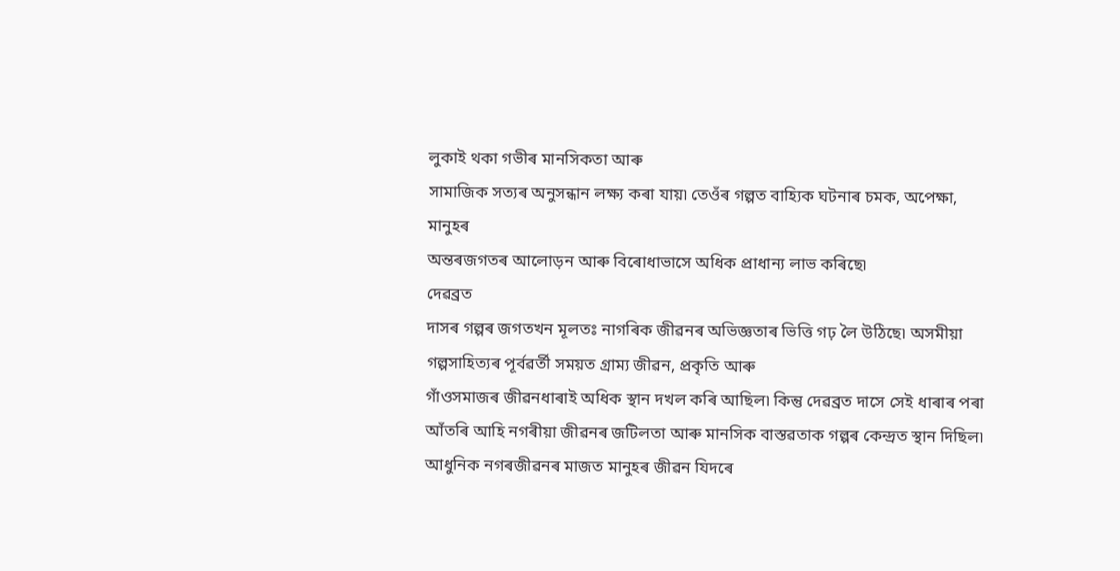লুকাই থকা গভীৰ মানসিকতা আৰু
সামাজিক সত্যৰ অনুসন্ধান লক্ষ্য কৰা যায়৷ তেওঁৰ গল্পত বাহ্যিক ঘটনাৰ চমক, অপেক্ষা,
মানুহৰ
অন্তৰজগতৰ আলোড়ন আৰু বিৰোধাভাসে অধিক প্ৰাধান্য লাভ কৰিছে৷
দেৱব্ৰত
দাসৰ গল্পৰ জগতখন মূলতঃ নাগৰিক জীৱনৰ অভিজ্ঞতাৰ ভিত্তি গঢ় লৈ উঠিছে৷ অসমীয়া
গল্পসাহিত্যৰ পূৰ্বৱৰ্তী সময়ত গ্ৰাম্য জীৱন, প্ৰকৃতি আৰু
গাঁওসমাজৰ জীৱনধাৰাই অধিক স্থান দখল কৰি আছিল৷ কিন্তু দেৱব্ৰত দাসে সেই ধাৰাৰ পৰা
আঁতৰি আহি নগৰীয়া জীৱনৰ জটিলতা আৰু মানসিক বাস্তৱতাক গল্পৰ কেন্দ্ৰত স্থান দিছিল৷
আধুনিক নগৰজীৱনৰ মাজত মানুহৰ জীৱন যিদৰে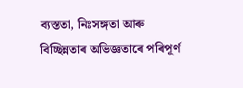ব্যস্ততা, নিঃসঙ্গতা আৰু
বিচ্ছিন্নতাৰ অভিজ্ঞতাৰে পৰিপূৰ্ণ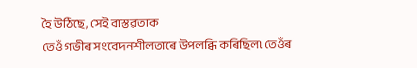হৈ উঠিছে, সেই বাস্তৱতাক
তেওঁ গভীৰ সংবেদনশীলতাৰে উপলব্ধি কৰিছিল৷ তেওঁৰ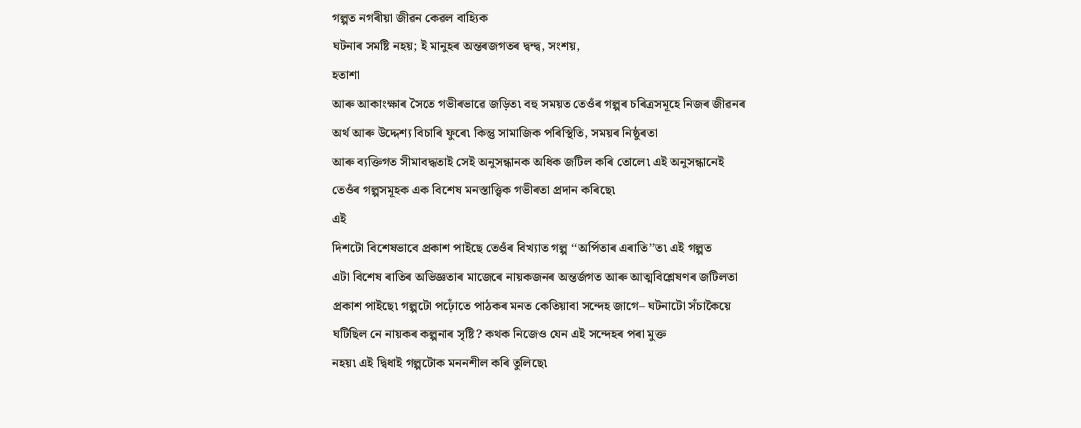গল্পত নগৰীয়া জীৱন কেৱল বাহ্যিক
ঘটনাৰ সমষ্টি নহয়; ই মানুহৰ অন্তৰজগতৰ দ্বন্দ্ব, সংশয়,
হতাশা
আৰু আকাংক্ষাৰ সৈতে গভীৰভাৱে জড়িত৷ বহু সময়ত তেওঁৰ গল্পৰ চৰিত্ৰসমূহে নিজৰ জীৱনৰ
অৰ্থ আৰু উদ্দেশ্য বিচাৰি ফুৰে৷ কিন্তু সামাজিক পৰিস্থিতি, সময়ৰ নিষ্ঠুৰতা
আৰু ব্যক্তিগত সীমাবদ্ধতাই সেই অনুসন্ধানক অধিক জটিল কৰি তোলে৷ এই অনুসন্ধানেই
তেওঁৰ গল্পসমূহক এক বিশেষ মনস্তাত্ত্বিক গভীৰতা প্ৰদান কৰিছে৷
এই
দিশটো বিশেষভাবে প্ৰকাশ পাইছে তেওঁৰ বিখ্যাত গল্প ‘‘অৰ্পিতাৰ এৰাতি’’ত৷ এই গল্পত
এটা বিশেষ ৰাতিৰ অভিজ্ঞতাৰ মাজেৰে নায়কজনৰ অন্তৰ্জগত আৰু আত্মবিশ্লেষণৰ জটিলতা
প্ৰকাশ পাইছে৷ গল্পটো পঢ়োঁতে পাঠকৰ মনত কেতিয়াবা সন্দেহ জাগে– ঘটনাটো সঁচাকৈয়ে
ঘটিছিল নে নায়কৰ কল্পনাৰ সৃষ্টি? কথক নিজেও যেন এই সন্দেহৰ পৰা মুক্ত
নহয়৷ এই দ্বিধাই গল্পটোক মননশীল কৰি তুলিছে৷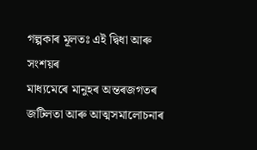গল্পকাৰ মূলতঃ এই দ্বিধা আৰু সংশয়ৰ
মাধ্যমেৰে মানুহৰ অন্তৰজগতৰ জটিলতা আৰু আত্মসমালোচনাৰ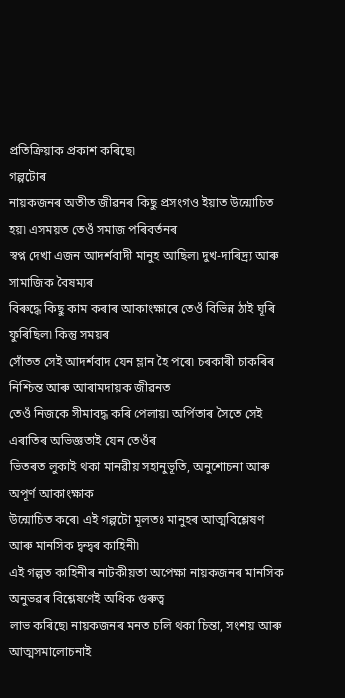প্ৰতিক্ৰিয়াক প্ৰকাশ কৰিছে৷
গল্পটোৰ
নায়কজনৰ অতীত জীৱনৰ কিছু প্ৰসংগও ইয়াত উন্মোচিত হয়৷ এসময়ত তেওঁ সমাজ পৰিবৰ্তনৰ
স্বপ্ন দেখা এজন আদৰ্শবাদী মানুহ আছিল৷ দুখ-দাৰিদ্ৰ্য আৰু সামাজিক বৈষম্যৰ
বিৰুদ্ধে কিছু কাম কৰাৰ আকাংক্ষাৰে তেওঁ বিভিন্ন ঠাই ঘূৰি ফুৰিছিল৷ কিন্তু সময়ৰ
সোঁতত সেই আদৰ্শবাদ যেন ম্লান হৈ পৰে৷ চৰকাৰী চাকৰিৰ নিশ্চিন্ত আৰু আৰামদায়ক জীৱনত
তেওঁ নিজকে সীমাবদ্ধ কৰি পেলায়৷ অৰ্পিতাৰ সৈতে সেই এৰাতিৰ অভিজ্ঞতাই যেন তেওঁৰ
ভিতৰত লুকাই থকা মানৱীয় সহানুভূতি, অনুশোচনা আৰু অপূৰ্ণ আকাংক্ষাক
উন্মোচিত কৰে৷ এই গল্পটো মূলতঃ মানুহৰ আত্মবিশ্লেষণ আৰু মানসিক দ্বন্দ্বৰ কাহিনী৷
এই গল্পত কাহিনীৰ নাটকীয়তা অপেক্ষা নায়কজনৰ মানসিক অনুভৱৰ বিশ্লেষণেই অধিক গুৰুত্ব
লাভ কৰিছে৷ নায়কজনৰ মনত চলি থকা চিন্তা, সংশয় আৰু আত্মসমালোচনাই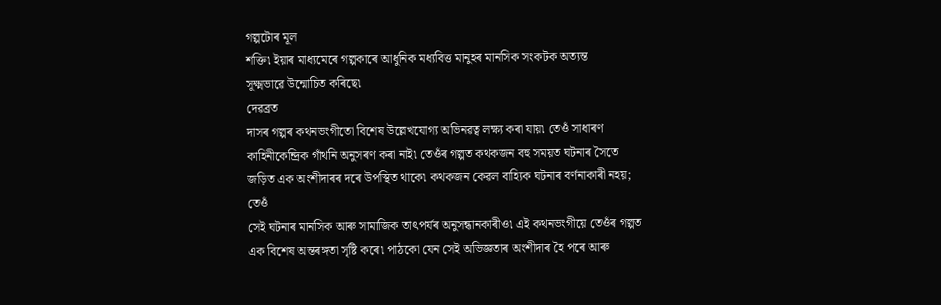গল্পটোৰ মূল
শক্তি৷ ইয়াৰ মাধ্যমেৰে গল্পকাৰে আধুনিক মধ্যবিত্ত মানুহৰ মানসিক সংকটক অত্যন্ত
সূক্ষ্মভাৱে উন্মোচিত কৰিছে৷
দেৱব্ৰত
দাসৰ গল্পৰ কথনভংগীতো বিশেষ উল্লেখযোগ্য অভিনৱত্ব লক্ষ্য কৰা যায়৷ তেওঁ সাধাৰণ
কাহিনীকেন্দ্ৰিক গাঁথনি অনুসৰণ কৰা নাই৷ তেওঁৰ গল্পত কথকজন বহু সময়ত ঘটনাৰ সৈতে
জড়িত এক অংশীদাৰৰ দৰে উপস্থিত থাকে৷ কথকজন কেৱল বাহ্যিক ঘটনাৰ বৰ্ণনাকাৰী নহয়;
তেওঁ
সেই ঘটনাৰ মানসিক আৰু সামাজিক তাৎপৰ্যৰ অনুসন্ধানকাৰীও৷ এই কথনভংগীয়ে তেওঁৰ গল্পত
এক বিশেষ অন্তৰঙ্গতা সৃষ্টি কৰে৷ পাঠকো যেন সেই অভিজ্ঞতাৰ অংশীদাৰ হৈ পৰে আৰু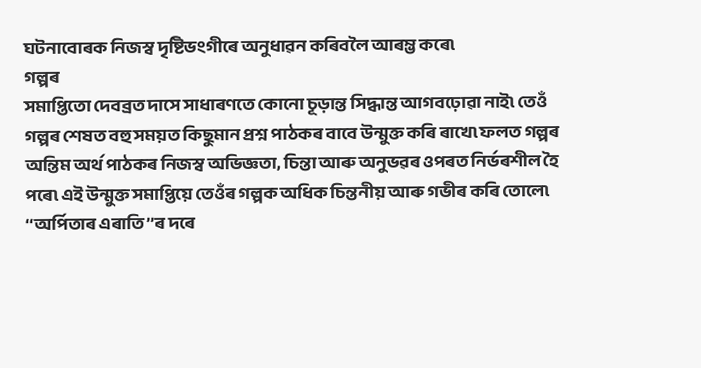ঘটনাবোৰক নিজস্ব দৃষ্টিভংগীৰে অনুধাৱন কৰিবলৈ আৰম্ভ কৰে৷
গল্পৰ
সমাপ্তিতো দেবব্ৰত দাসে সাধাৰণতে কোনো চূড়ান্ত সিদ্ধান্ত আগবঢ়োৱা নাই৷ তেওঁ
গল্পৰ শেষত বহু সময়ত কিছুমান প্ৰশ্ন পাঠকৰ বাবে উন্মুক্ত কৰি ৰাখে৷ ফলত গল্পৰ
অন্তিম অৰ্থ পাঠকৰ নিজস্ব অভিজ্ঞতা, চিন্তা আৰু অনুভৱৰ ওপৰত নিৰ্ভৰশীল হৈ
পৰে৷ এই উন্মুক্ত সমাপ্তিয়ে তেওঁৰ গল্পক অধিক চিন্তনীয় আৰু গভীৰ কৰি তোলে৷
‘‘অৰ্পিতাৰ এৰাতি’’ৰ দৰে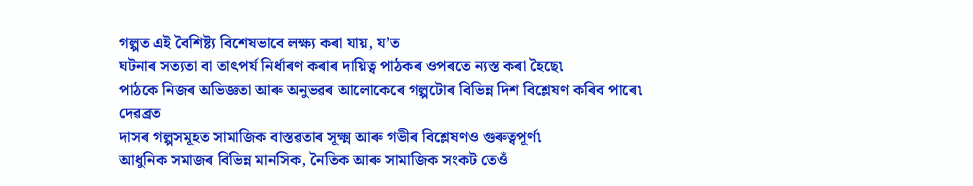গল্পত এই বৈশিষ্ট্য বিশেষভাবে লক্ষ্য কৰা যায়, য’ত
ঘটনাৰ সত্যতা বা তাৎপৰ্য নিৰ্ধাৰণ কৰাৰ দায়িত্ব পাঠকৰ ওপৰতে ন্যস্ত কৰা হৈছে৷
পাঠকে নিজৰ অভিজ্ঞতা আৰু অনুভৱৰ আলোকেৰে গল্পটোৰ বিভিন্ন দিশ বিশ্লেষণ কৰিব পাৰে৷
দেৱব্ৰত
দাসৰ গল্পসমূহত সামাজিক বাস্তৱতাৰ সূক্ষ্ম আৰু গভীৰ বিশ্লেষণও গুৰুত্বপূৰ্ণ৷
আধুনিক সমাজৰ বিভিন্ন মানসিক, নৈতিক আৰু সামাজিক সংকট তেওঁ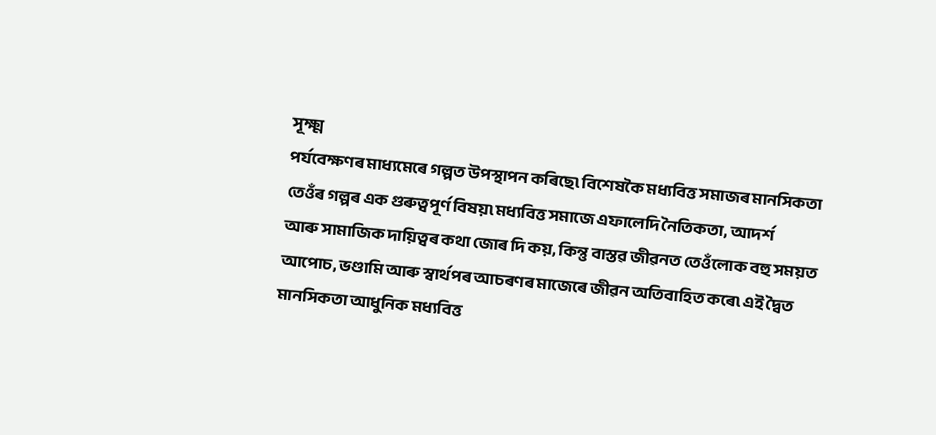সূক্ষ্ম
পৰ্যবেক্ষণৰ মাধ্যমেৰে গল্পত উপস্থাপন কৰিছে৷ বিশেষকৈ মধ্যবিত্ত সমাজৰ মানসিকতা
তেওঁৰ গল্পৰ এক গুৰুত্বপূৰ্ণ বিষয়৷ মধ্যবিত্ত সমাজে এফালেদি নৈতিকতা, আদৰ্শ
আৰু সামাজিক দায়িত্বৰ কথা জোৰ দি কয়, কিন্তু বাস্তৱ জীৱনত তেওঁলোক বহু সময়ত
আপোচ, ভণ্ডামি আৰু স্বাৰ্থপৰ আচৰণৰ মাজেৰে জীৱন অতিবাহিত কৰে৷ এই দ্বৈত
মানসিকতা আধুনিক মধ্যবিত্ত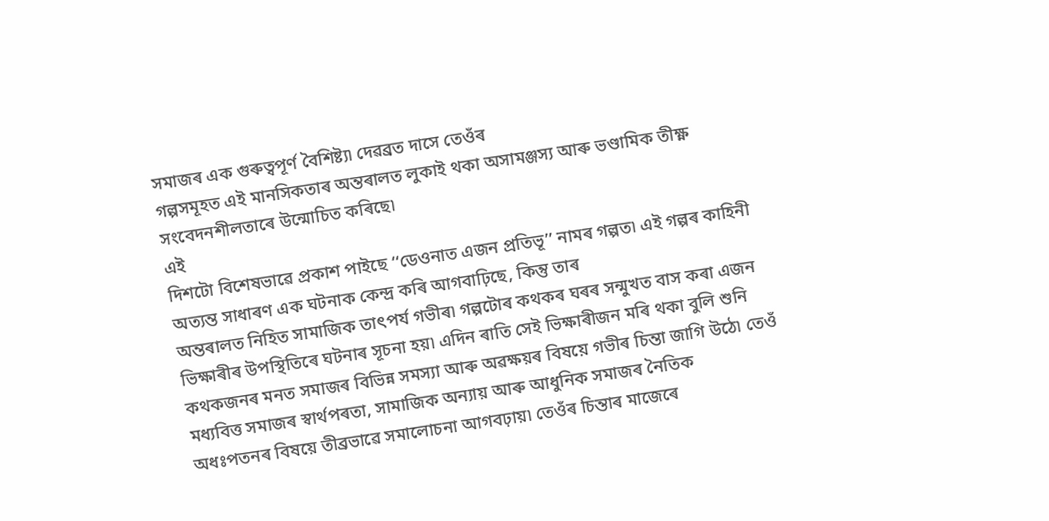সমাজৰ এক গুৰুত্বপূৰ্ণ বৈশিষ্ট্য৷ দেৱব্ৰত দাসে তেওঁৰ
গল্পসমূহত এই মানসিকতাৰ অন্তৰালত লুকাই থকা অসামঞ্জস্য আৰু ভণ্ডামিক তীক্ষ্ণ
সংবেদনশীলতাৰে উন্মোচিত কৰিছে৷
এই
দিশটো বিশেষভাৱে প্ৰকাশ পাইছে ‘‘ডেওনাত এজন প্ৰতিভূ’’ নামৰ গল্পত৷ এই গল্পৰ কাহিনী
অত্যন্ত সাধাৰণ এক ঘটনাক কেন্দ্ৰ কৰি আগবাঢ়িছে, কিন্তু তাৰ
অন্তৰালত নিহিত সামাজিক তাৎপৰ্য গভীৰ৷ গল্পটোৰ কথকৰ ঘৰৰ সন্মুখত বাস কৰা এজন
ভিক্ষাৰীৰ উপস্থিতিৰে ঘটনাৰ সূচনা হয়৷ এদিন ৰাতি সেই ভিক্ষাৰীজন মৰি থকা বুলি শুনি
কথকজনৰ মনত সমাজৰ বিভিন্ন সমস্যা আৰু অৱক্ষয়ৰ বিষয়ে গভীৰ চিন্তা জাগি উঠে৷ তেওঁ
মধ্যবিত্ত সমাজৰ স্বাৰ্থপৰতা, সামাজিক অন্যায় আৰু আধুনিক সমাজৰ নৈতিক
অধঃপতনৰ বিষয়ে তীব্ৰভাৱে সমালোচনা আগবঢ়ায়৷ তেওঁৰ চিন্তাৰ মাজেৰে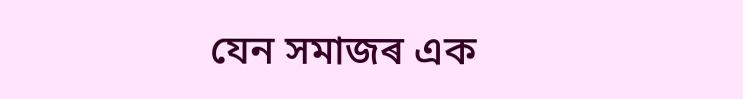যেন সমাজৰ এক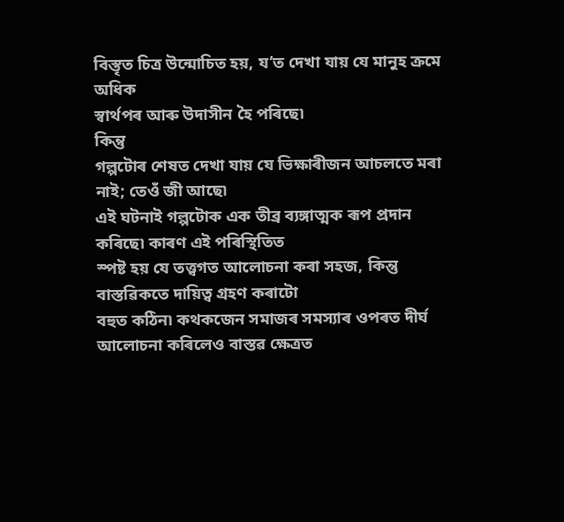বিস্তৃত চিত্ৰ উন্মোচিত হয়, য’ত দেখা যায় যে মানুহ ক্ৰমে অধিক
স্বাৰ্থপৰ আৰু উদাসীন হৈ পৰিছে৷
কিন্তু
গল্পটোৰ শেষত দেখা যায় যে ভিক্ষাৰীজন আচলতে মৰা নাই; তেওঁ জী আছে৷
এই ঘটনাই গল্পটোক এক তীব্ৰ ব্যঙ্গাত্মক ৰূপ প্ৰদান কৰিছে৷ কাৰণ এই পৰিস্থিতিত
স্পষ্ট হয় যে তত্ত্বগত আলোচনা কৰা সহজ, কিন্তু বাস্তৱিকতে দায়িত্ব গ্ৰহণ কৰাটো
বহুত কঠিন৷ কথকজেন সমাজৰ সমস্যাৰ ওপৰত দীৰ্ঘ আলোচনা কৰিলেও বাস্তৱ ক্ষেত্ৰত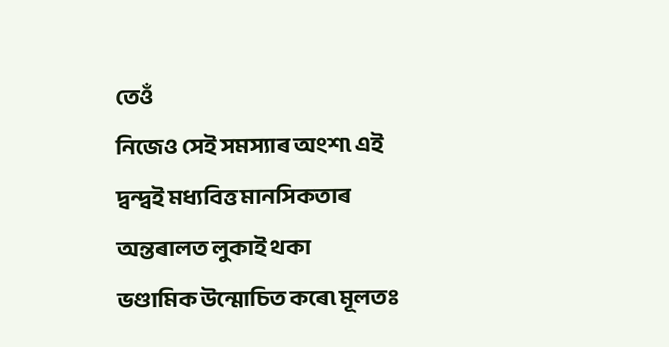তেওঁ
নিজেও সেই সমস্যাৰ অংশ৷ এই দ্বন্দ্বই মধ্যবিত্ত মানসিকতাৰ অন্তৰালত লুকাই থকা
ভণ্ডামিক উন্মোচিত কৰে৷ মূলতঃ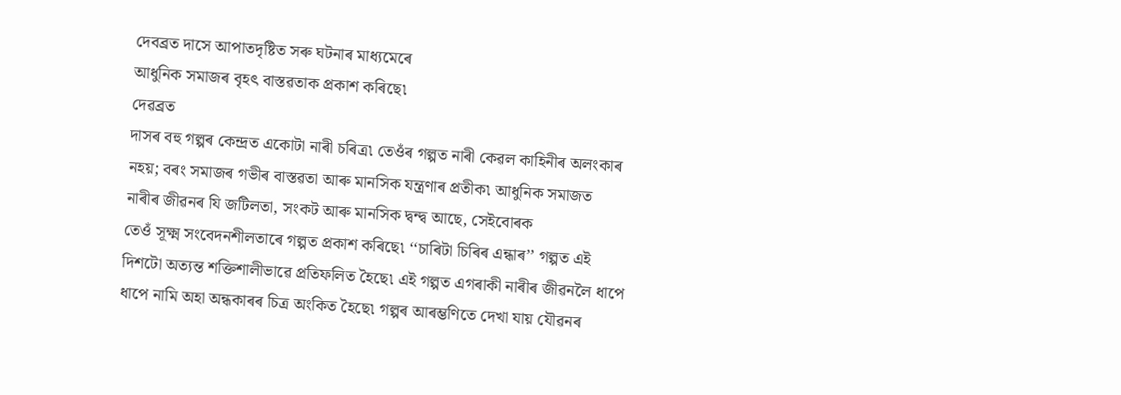দেবব্ৰত দাসে আপাতদৃষ্টিত সৰু ঘটনাৰ মাধ্যমেৰে
আধুনিক সমাজৰ বৃহৎ বাস্তৱতাক প্ৰকাশ কৰিছে৷
দেৱব্ৰত
দাসৰ বহু গল্পৰ কেন্দ্ৰত একোটা নাৰী চৰিত্ৰ৷ তেওঁৰ গল্পত নাৰী কেৱল কাহিনীৰ অলংকাৰ
নহয়; বৰং সমাজৰ গভীৰ বাস্তৱতা আৰু মানসিক যন্ত্ৰণাৰ প্ৰতীক৷ আধুনিক সমাজত
নাৰীৰ জীৱনৰ যি জটিলতা, সংকট আৰু মানসিক দ্বন্দ্ব আছে, সেইবোৰক
তেওঁ সূক্ষ্ম সংবেদনশীলতাৰে গল্পত প্ৰকাশ কৰিছে৷ ‘‘চাৰিটা চিৰিৰ এন্ধাৰ’’ গল্পত এই
দিশটো অত্যন্ত শক্তিশালীভাৱে প্ৰতিফলিত হৈছে৷ এই গল্পত এগৰাকী নাৰীৰ জীৱনলৈ ধাপে
ধাপে নামি অহা অন্ধকাৰৰ চিত্ৰ অংকিত হৈছে৷ গল্পৰ আৰম্ভণিতে দেখা যায় যৌৱনৰ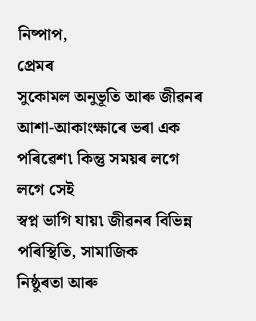নিষ্পাপ,
প্ৰেমৰ
সুকোমল অনুভূতি আৰু জীৱনৰ আশা-আকাংক্ষাৰে ভৰা এক পৰিৱেশ৷ কিন্তু সময়ৰ লগে লগে সেই
স্বপ্ন ভাগি যায়৷ জীৱনৰ বিভিন্ন পৰিস্থিতি, সামাজিক
নিষ্ঠুৰতা আৰু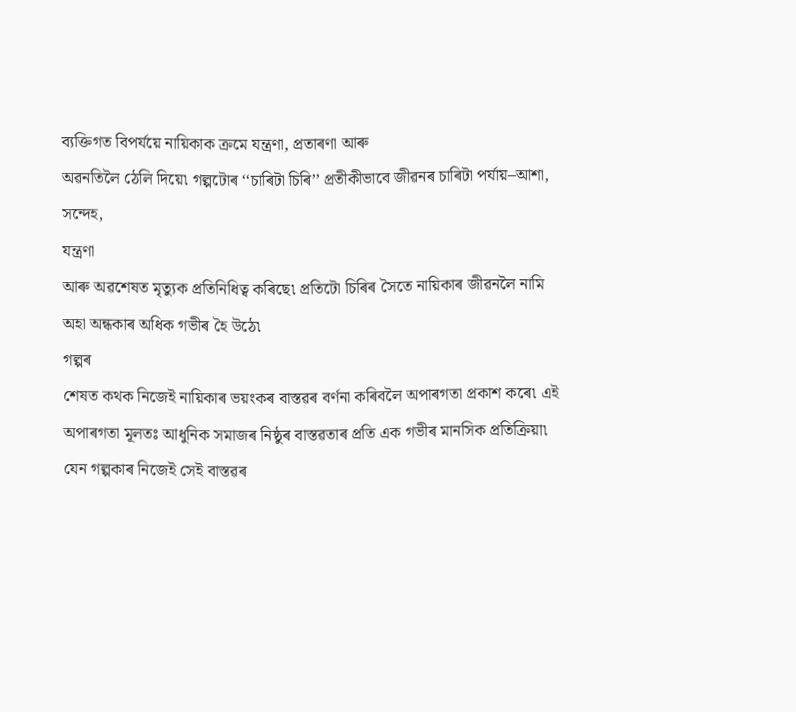ব্যক্তিগত বিপৰ্যয়ে নায়িকাক ক্ৰমে যন্ত্ৰণা, প্ৰতাৰণা আৰু
অৱনতিলৈ ঠেলি দিয়ে৷ গল্পটোৰ ‘‘চাৰিটা চিৰি’’ প্ৰতীকীভাবে জীৱনৰ চাৰিটা পৰ্যায়–আশা,
সন্দেহ,
যন্ত্ৰণা
আৰু অৱশেষত মৃত্যুক প্ৰতিনিধিত্ব কৰিছে৷ প্ৰতিটো চিৰিৰ সৈতে নায়িকাৰ জীৱনলৈ নামি
অহা অন্ধকাৰ অধিক গভীৰ হৈ উঠে৷
গল্পৰ
শেষত কথক নিজেই নায়িকাৰ ভয়ংকৰ বাস্তৱৰ বৰ্ণনা কৰিবলৈ অপাৰগতা প্ৰকাশ কৰে৷ এই
অপাৰগতা মূলতঃ আধুনিক সমাজৰ নিষ্ঠুৰ বাস্তৱতাৰ প্ৰতি এক গভীৰ মানসিক প্ৰতিক্ৰিয়া৷
যেন গল্পকাৰ নিজেই সেই বাস্তৱৰ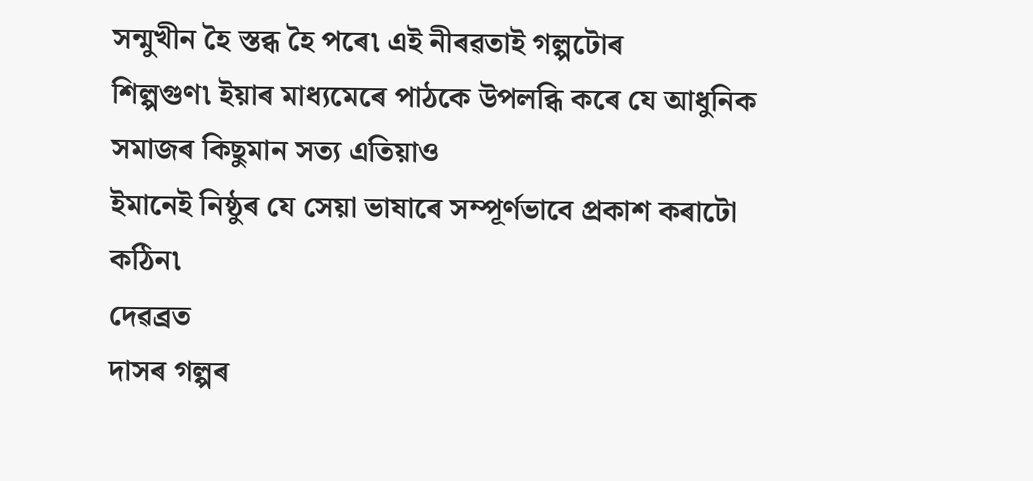সন্মুখীন হৈ স্তব্ধ হৈ পৰে৷ এই নীৰৱতাই গল্পটোৰ
শিল্পগুণ৷ ইয়াৰ মাধ্যমেৰে পাঠকে উপলব্ধি কৰে যে আধুনিক সমাজৰ কিছুমান সত্য এতিয়াও
ইমানেই নিষ্ঠুৰ যে সেয়া ভাষাৰে সম্পূৰ্ণভাবে প্ৰকাশ কৰাটো কঠিন৷
দেৱব্ৰত
দাসৰ গল্পৰ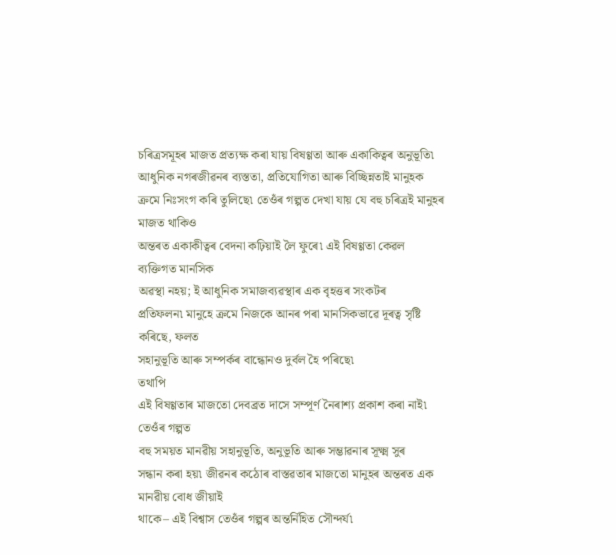চৰিত্ৰসমূহৰ মাজত প্ৰত্যক্ষ কৰা যায় বিষণ্ণতা আৰু একাকিত্বৰ অনুভূতি৷
আধুনিক নগৰজীৱনৰ ব্যস্ততা, প্ৰতিযোগিতা আৰু বিচ্ছিন্নতাই মানুহক
ক্ৰমে নিঃসংগ কৰি তুলিছে৷ তেওঁৰ গল্পত দেখা যায় যে বহু চৰিত্ৰই মানুহৰ মাজত থাকিও
অন্তৰত একাকীত্বৰ বেদনা কঢ়িয়াই লৈ ফুৰে৷ এই বিষণ্ণতা কেৱল ব্যক্তিগত মানসিক
অৱস্থা নহয়; ই আধুনিক সমাজব্যৱস্থাৰ এক বৃহত্তৰ সংকটৰ
প্ৰতিফলন৷ মানুহে ক্ৰমে নিজকে আনৰ পৰা মানসিকভাৱে দূৰত্ব সৃষ্টি কৰিছে, ফলত
সহানুভূতি আৰু সম্পৰ্কৰ বান্ধোনও দুৰ্বল হৈ পৰিছে৷
তথাপি
এই বিষণ্ণতাৰ মাজতো দেবব্ৰত দাসে সম্পূৰ্ণ নৈৰাশ্য প্ৰকাশ কৰা নাই৷ তেওঁৰ গল্পত
বহু সময়ত মানৱীয় সহানুভূতি, অনুভূতি আৰু সম্ভাৱনাৰ সূক্ষ্ম সুৰ
সন্ধান কৰা হয়৷ জীৱনৰ কঠোৰ বাস্তৱতাৰ মাজতো মানুহৰ অন্তৰত এক মানৱীয় বোধ জীয়াই
থাকে– এই বিশ্বাস তেওঁৰ গল্পৰ অন্তৰ্নিহিত সৌন্দৰ্য৷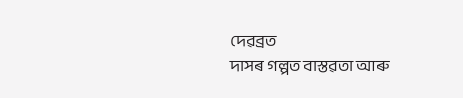দেৱব্ৰত
দাসৰ গল্পত বাস্তৱতা আৰু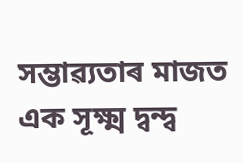সম্ভাৱ্যতাৰ মাজত এক সূক্ষ্ম দ্বন্দ্ব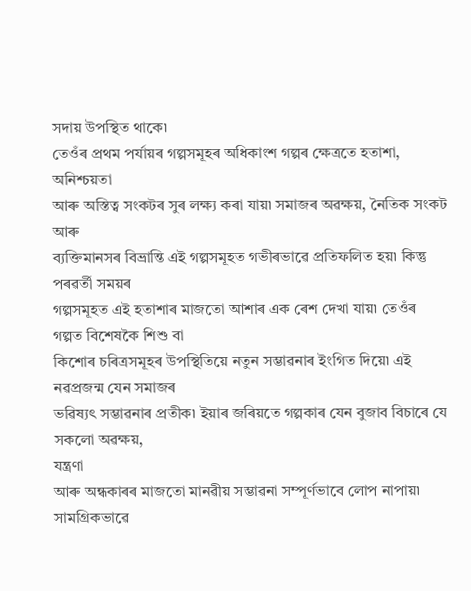সদায় উপস্থিত থাকে৷
তেওঁৰ প্ৰথম পৰ্যায়ৰ গল্পসমূহৰ অধিকাংশ গল্পৰ ক্ষেত্ৰতে হতাশা, অনিশ্চয়তা
আৰু অস্তিত্ব সংকটৰ সুৰ লক্ষ্য কৰা যায়৷ সমাজৰ অৱক্ষয়, নৈতিক সংকট আৰু
ব্যক্তিমানসৰ বিভ্ৰান্তি এই গল্পসমূহত গভীৰভাৱে প্ৰতিফলিত হয়৷ কিন্তু পৰৱৰ্তী সময়ৰ
গল্পসমূহত এই হতাশাৰ মাজতো আশাৰ এক ৰেশ দেখা যায়৷ তেওঁৰ গল্পত বিশেষকৈ শিশু বা
কিশোৰ চৰিত্ৰসমূহৰ উপস্থিতিয়ে নতুন সম্ভাৱনাৰ ইংগিত দিয়ে৷ এই নৱপ্ৰজন্ম যেন সমাজৰ
ভৱিষ্যৎ সম্ভাৱনাৰ প্ৰতীক৷ ইয়াৰ জৰিয়তে গল্পকাৰ যেন বুজাব বিচাৰে যে সকলো অৱক্ষয়,
যন্ত্ৰণা
আৰু অন্ধকাৰৰ মাজতো মানৱীয় সম্ভাৱনা সম্পূৰ্ণভাবে লোপ নাপায়৷
সামগ্ৰিকভাৱে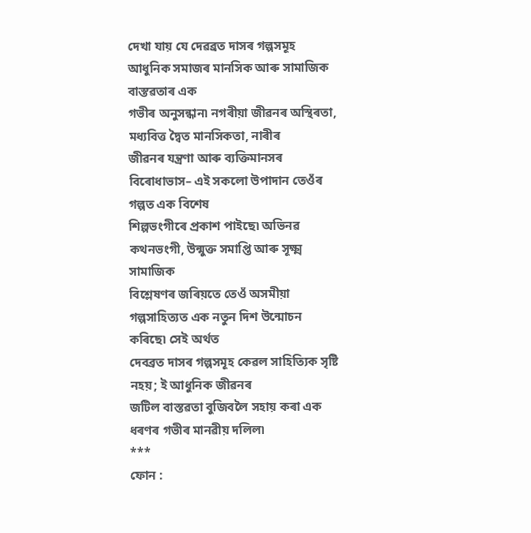দেখা যায় যে দেৱব্ৰত দাসৰ গল্পসমূহ আধুনিক সমাজৰ মানসিক আৰু সামাজিক বাস্তৱতাৰ এক
গভীৰ অনুসন্ধান৷ নগৰীয়া জীৱনৰ অস্থিৰতা, মধ্যবিত্ত দ্বৈত মানসিকতা, নাৰীৰ
জীৱনৰ যন্ত্ৰণা আৰু ব্যক্তিমানসৰ বিৰোধাভাস– এই সকলো উপাদান তেওঁৰ গল্পত এক বিশেষ
শিল্পভংগীৰে প্ৰকাশ পাইছে৷ অভিনৱ কথনভংগী, উন্মুক্ত সমাপ্তি আৰু সূক্ষ্ম সামাজিক
বিশ্লেষণৰ জৰিয়তে তেওঁ অসমীয়া গল্পসাহিত্যত এক নতুন দিশ উন্মোচন কৰিছে৷ সেই অৰ্থত
দেবব্ৰত দাসৰ গল্পসমূহ কেৱল সাহিত্যিক সৃষ্টি নহয়; ই আধুনিক জীৱনৰ
জটিল বাস্তৱতা বুজিবলৈ সহায় কৰা এক ধৰণৰ গভীৰ মানৱীয় দলিল৷
***
ফোন :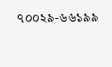৭০০২৯-৬৬১৯৯